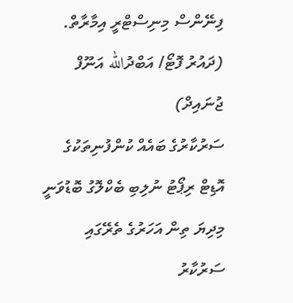ފިނޭންސް މިނިސްޓްރީ އިމާރާތް. (ދައުރު ފޮޓޯ/ އަބްދުالله އަނޫފް ޖުނައިދް)
ސަރުކާރުގެ ބައެއް ކުންފުނިތަކުގެ އޮޑިޓް ރިޕޯޓު ނުލިބި ބެކްލޮގު ބޮޑުވަނީ
މިދިޔަ ތިން އަހަރުގެ ތެރޭގައި ސަރުކާރު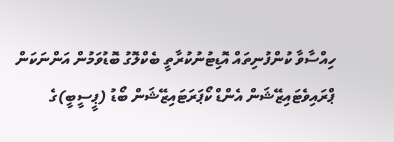ހިއްސާވާ ކުންފުނިތައް އޮޑިޓުނުކުރާތީ ބެކްލޮގު ބޮޑުވަމުން އަންނަކަން ޕްރައިވެޓައިޒޭޝަން އެންޑް ކޯޕަރަޓައިޒޭޝަން ބޯޑު (ޕީސީބީ)ގެ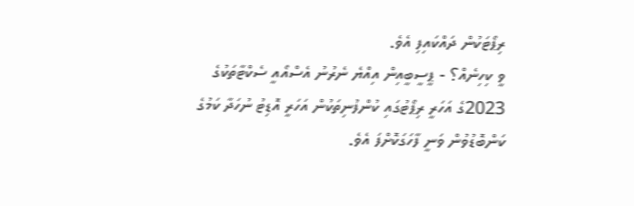ރިޕޯޓަކުން ދައްކައިފި އެވެ.
ވީ ކިހިނެއް؟ - ޕީސީބީއިން އިއްޔެ ނެރުނު އެސްއޯއީ ސެކްޓާތަކުގެ 2023ގެ އަހަރީ ރިޕޯޓުގައި ކުންފުނިތަކުން އަހަރީ އޮޑިޓު ނުހަދާ ކަމުގެ ކަންބޮޑުވުން ވަނީ ފާހަގަކޮށްފަ އެވެ.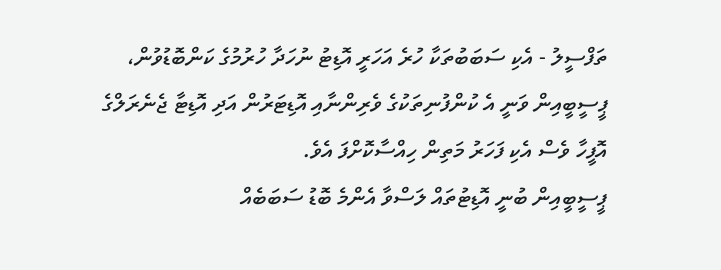ތަފްސީލު - އެކި ސަބަބުތަކާ ހުރެ އަހަރީ އޮޑިޓު ނުހަދާ ހުރުމުގެ ކަންބޮޑުވުން، ޕީސީބީއިން ވަނީ އެ ކުންފުނިތަކުގެ ވެރިންނާއި އޮޑިޓަރުން އަދި އޮޑިޓާ ޖެނެރަލްގެ އޮފީހާ ވެސް އެކި ފަހަރު މަތިން ހިއްސާކޮށްފަ އެވެ.
ޕީސީބީއިން ބުނީ އޮޑިޓުތައް ލަސްވާ އެންމެ ބޮޑު ސަބަބެއް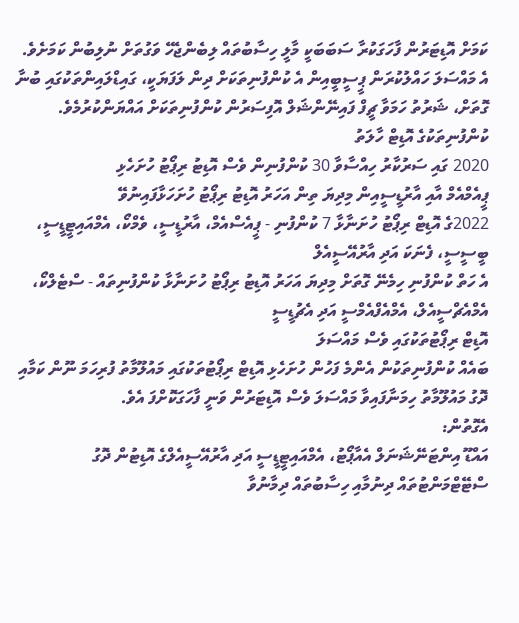ކަމަށް އޮޑިޓަރުން ފާހަގަކުރާ ސަބަބަކީ މާލީ ހިސާބުތައް ލިބެންޖެހޭ ވަގުތަށް ނުލިބުން ކަމަށެވެ.
އެ މައްސަލަ ހައްލުކުރަން ޕީސީބީއިން އެ ކުންފުނިތަކަށް ދިން ލަފަޔަކީ، ގައިޑްލައިންތަކުގައި ބުނާ ގޮތަށް، ޝަރުތު ހަމަވާ ޗީފް ފައިނޭންޝަލް އޮފިސަރުން ކުންފުނިތަކަށް އައްޔަންކުރުމެވެ.
ކުންފުނިތަކުގެ އޮޑިޓް ހާލަތު
2020 ގައި ސަރުކާރު ހިއްސާވާ 30 ކުންފުނިން ވެސް އޮޑިޓު ރިޕޯޓު ހުށަހެޅި
ޕީއެމްއެމް އާއި އާރުޑީސީއިން މިދިޔަ ތިން އަހަރު އޮޑިޓު ރިޕޯޓު ހުށަހަޅާފައިނުވޭ
2022ގެ އޮޑިޓް ރިޕޯޓު ހުށަނާޅާ 7 ކުންފުނި - ޕީއެސްއެމް، އާރުޑީސީ، ވެމްކޯ، އެމްއައިޓީޑީސީ، ބީސީސީ، ފެނަކަ އަދި އާރުއޭސީއެލް
އެ ހަތް ކުންފުނި ހިމެނޭ ގޮތަށް މިދިޔަ އަހަރު އޮޑިޓު ރިޕޯޓު ހުށަނާޅާ ކުންފުނިތައް - ސްޓެލްކޯ، އެމްއެޗްސީއެލް، އެމްއެފްއެމްސީ އަދި އެޗުޑީސީ
އޮޑިޓް ރިޕޯޓުތަކުގައި ވެސް މައްސަލަ
ބައެއް ކުންފުނިތަކުން އެންމެ ފަހުން ހުށަހެޅި އޮޑިޓް ރިޕޯޓުތަކުގައި މައުލޫމާތު ފުރިހަމަ ނޫން ކަމާއި ދޮގު މައުލޫމާތު ހިމަނާފައިވާ މައްސަލަ ވެސް އޮޑިޓަރުން ވަނީ ފާހަގަކޮށްފަ އެވެ.
އެގޮތުން:
އައްޑޫ އިންޓަނޭޝަނަލް އެއާޕޯޓު، އެމްއައިޓީޑީސީ އަދި އާރުއޭސީއެލްގެ އޮޑިޓުން ދޮގު ސްޓޭޓްމަންޓުތައް ދިނުމާއި ހިސާބުތައް ދިމާނުވާ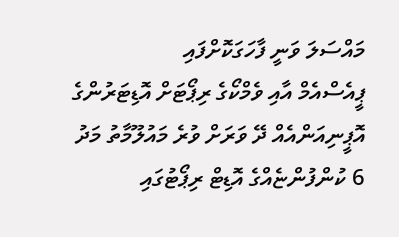މައްސަލަ ވަނީ ފާހަގަކޮށްފައި
ޕީއެސްއެމް އާއި ވެމްކޯގެ ރިޕޯޓަށް އޮޑިޓަރުންގެ އޮޕީނިއަންއެއް ދޭ ވަރަށް ވުރެ މައުލޫމާތު މަދު
6 ކުންފުންޏެއްގެ އޮޑިޓް ރިޕޯޓުގައި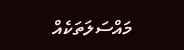މައްސަލަތަކެއް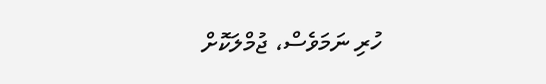ހުރި ނަމަވެސް، ޖުމްލަކޮށް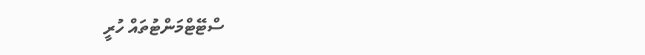ސްޓޭޓްމަންޓުތައް ހުރީ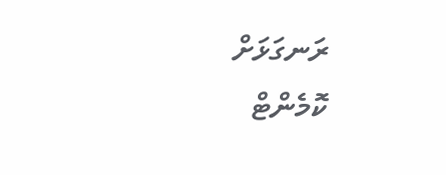ރަނގަޅަށް
ކޮމެންޓް